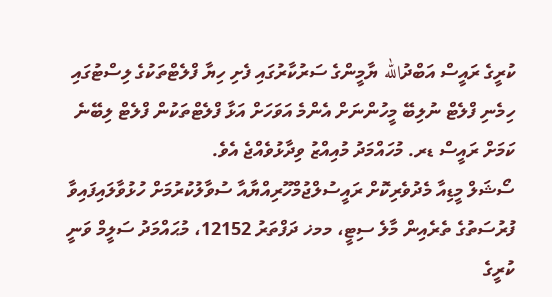ކުރީގެ ރައީސް އަބްދުالله ޔާމީންގެ ސަރުކާރުގައި ފެށި ހިޔާ ފްލެޓްތަކުގެ ލިސްޓުގައި ހިމެނި ފްލެޓް ނުލިބޭ މީހުންނަށް އެންމެ އަވަހަށް އަޅާ ފްލެޓްތަކުން ފްލެޓް ލިބޭނެ ކަމަށް ރައީސް ޑރ. މުހައްމަދު މުއިއްޒު ވިދާޅުވެއްޖެ އެވެ.
ސޯޝަލް މީޑިއާ މެދުވެރިކޮށް ރައީސުލްޖުމްހޫރިއްޔާއާ ސުވާލުކުރުމަށް ހުޅުވާލައިފައިވާ ފުރުސަތުގެ ތެރެއިން މާލެ ސިޓީ، މމޚ ދަފްތަރު 12152، މުޙައްމަދު ސަލީމް ވަނީ ކުރީގެ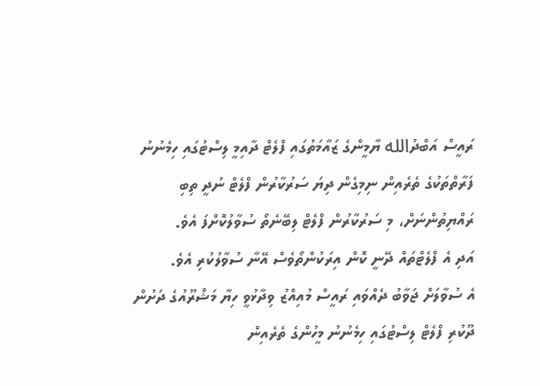ރައީސް އަބްދުالله ޔާމީންގެ ޒައާމަތުގައި ފްލެޓް ދާއިމީ ލިސްޓުގައި ހިމެނުނު ފަރާތްތަކުގެ ތެރެއިން ނިމިގެން ދިޔަ ސަރުކާރުން ފްލެޓް ނުދީ ތިބި ރައްޔިތުންނަށް، މި ސަރުކާރުން ފްލެޓް ލިބޭނެތޯ ސުވާލުކޮށްފަ އެވެ.
އަދި އެ ފްލެޓްތައް ދޭނީ ކޮން އިރަކުންތޯވެސް އޭނާ ސުވާލުކުރި އެވެ.
އެ ސުވާލަށް ޖަވާބު ދެއްވައި ރައީސް މުއިއްޒު ވިދާޅުވީ ހިޔާ މަޝްރޫއުގެ ދަށުން ދޫކުރި ފްލެޓް ލިސްޓުގައި ހިމެނުނު މީހުންގެ ތެރެއިން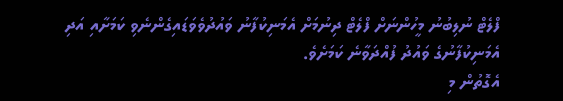ފްލެޓް ނުލިބުނު މީހުންނަށް ފްލެޓް ދިނުމަށް އެމަނިކުފާނު ވައުދުވެވަޑައިގެންނެވި ކަމަށާއި އަދި އެމަނިކުފާނުގެ ވައުދު ފުއްދަވާނެ ކަމަށެވެ.
އެގޮތުން މި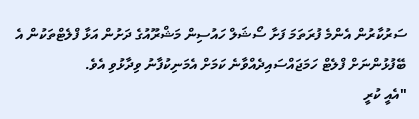ސަރުކާރުން އެންމެ ފުރަތަމަ ފަށާ ސޯޝަލް ހައުސިން މަޝްރޫއުގެ ދަށުން އަޅާ ފްލެޓްތަކުން އެ ބޭފުޅުންނަށް ފްލެޓް ހަމަޖައްސައިދެއްވާނެ ކަމަށް އެމަނިކުފާނު ވިދާޅުވި އެވެ.
"އެއީ ކުރީ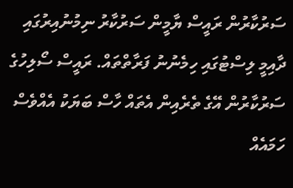ސަރުކާރުން ރައީސް ޔާމީން ސަރުކާރު ނިމުނުއިރުގައި ދާއިމީ ލިސްޓުގައި ހިމެނުނު ފަރާތްތައް. ރައީސް ސޯލިހުގެ ސަރުކާރުން އޭގެ ތެރެއިން އެތައް ހާސް ބަޔަކު އެއްވެސް ހަމައެއް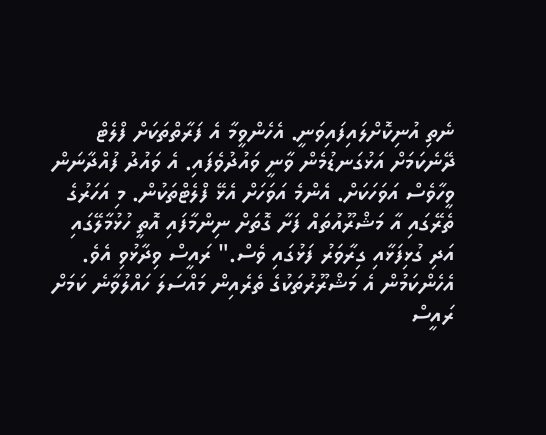ނެތި އުނިކޮށްލައިފައިވަނީ. އެހެންވީމާ އެ ފަރާތްތަކަށް ފްލެޓް ދޭނެކަމަށް އަޅުގަނޑުމެން ވާނީ ވައުދުވެފައި. އެ ވައުދު ފުއްދާނަން ވީހާވެސް އަވަހަކަށް. އެންމެ އަވަހަށް އެޅޭ ފްލެޓްތަކުން. މި އަހަރުގެ ތެރޭގައި އާ މަޝްރޫއުތައް ފަށާ ގޮތަށް ނިންމާފައި އޮތީ ހުޅުމާލޭގައި އަދި ގުޅިފަޅާއި ގިރާވަރު ފަޅުގައި ވެސް." ރައީސް ވިދާޅުވި އެވެ.
އެހެންކަމުން އެ މަޝްރޫރުތަކުގެ ތެރެއިން މައްސަލަ ހައްލުވާނެ ކަމަށް ރައީސް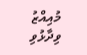މުއިއްޒު ވިދާޅުވި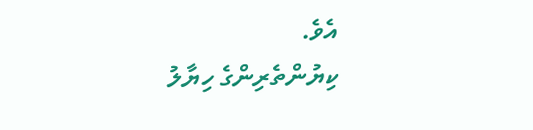އެވެ.
ކިޔުންތެރިންގެ ހިޔާލު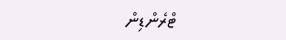ޓްރެންޑިން